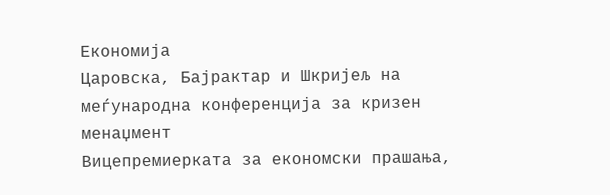Економија
Царовска, Бајрактар и Шкријељ на меѓународна конференција за кризен менаџмент
Вицепремиерката за економски прашања,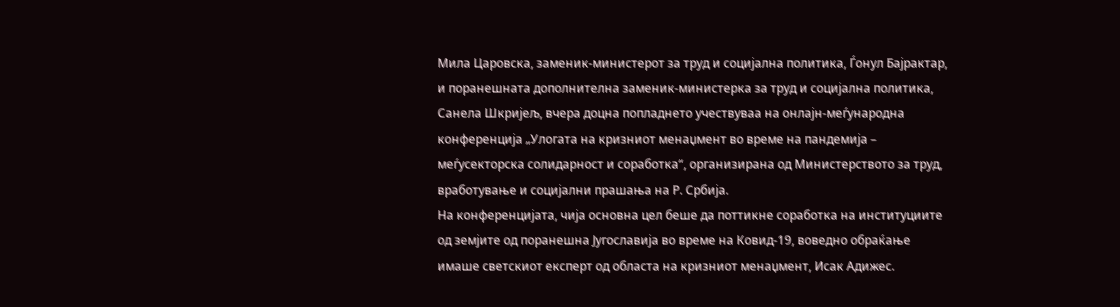Мила Царовска, заменик-министерот за труд и социјална политика, Ѓонул Бајрактар, и поранешната дополнителна заменик-министерка за труд и социјална политика, Санела Шкријељ, вчера доцна попладнето учествуваа на онлајн-меѓународна конференција „Улогата на кризниот менаџмент во време на пандемија – меѓусекторска солидарност и соработка“, организирана од Министерството за труд, вработување и социјални прашања на Р. Србија.
На конференцијата, чија основна цел беше да поттикне соработка на институциите од земјите од поранешна Југославија во време на Ковид-19, воведно обраќање имаше светскиот експерт од областа на кризниот менаџмент, Исак Адижес.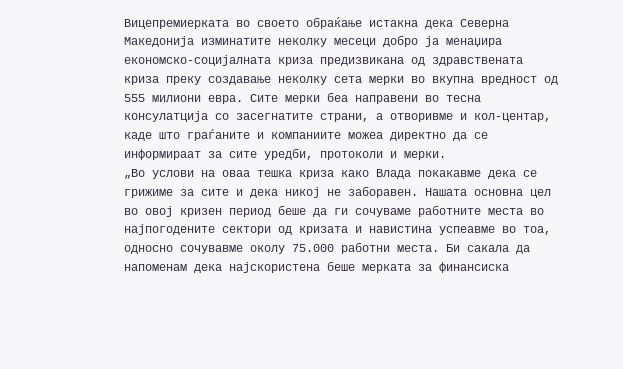Вицепремиерката во своето обраќање истакна дека Северна Македонија изминатите неколку месеци добро ја менаџира економско-социјалната криза предизвикана од здравствената криза преку создавање неколку сета мерки во вкупна вредност од 555 милиони евра. Сите мерки беа направени во тесна консулатција со засегнатите страни, а отворивме и кол-центар, каде што граѓаните и компаниите можеа директно да се информираат за сите уредби, протоколи и мерки.
„Во услови на оваа тешка криза како Влада покакавме дека се грижиме за сите и дека никој не заборавен. Нашата основна цел во овој кризен период беше да ги сочуваме работните места во најпогодените сектори од кризата и навистина успеавме во тоа, односно сочувавме околу 75.000 работни места. Би сакала да напоменам дека најскористена беше мерката за финансиска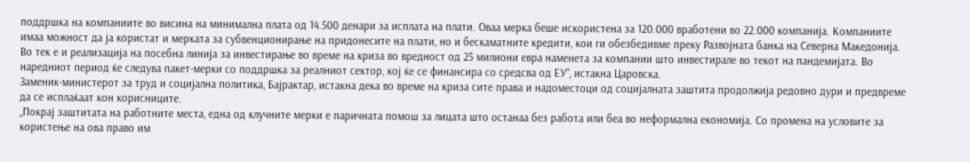поддршка на компаниите во висина на минимална плата од 14.500 денари за исплата на плати. Оваа мерка беше искористена за 120.000 вработени во 22.000 компанија. Компаниите имаа можност да ја користат и мерката за субвенционирање на придонесите на плати, но и бескаматните кредити, кои ги обезбедивме преку Развојната банка на Северна Македонија. Во тек е и реализација на посебна линија за инвестирање во време на криза во вредност од 25 милиони евра наменета за компании што инвестирале во текот на пандемијата. Во наредниот период ќе следува пакет-мерки со поддршка за реалниот сектор, кој ќе се финансира со средсва од ЕУ“, истакна Царовска.
Заменик-министерот за труд и социјална политика, Бајрактар, истакна дека во време на криза сите права и надоместоци од социјалната заштита продолжија редовно дури и предвреме да се исплаќаат кон корисниците.
„Покрај заштитата на работните места, една од клучните мерки е паричната помош за лицата што останаа без работа или беа во неформална економија. Со промена на условите за користење на ова право им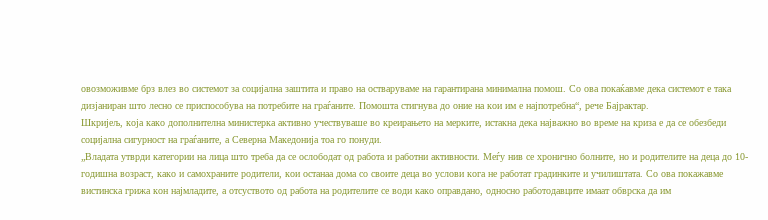овозможивме брз влез во системот за социјална заштита и право на остваруваме на гарантирана минимална помош. Со ова покаќавме дека системот е така дизјаниран што лесно се приспособува на потребите на граѓаните. Помошта стигнува до оние на кои им е најпотребна“, рече Бајрактар.
Шкријељ, која како дополнителна министерка активно учествуваше во креирањето на мерките, истакна дека најважно во време на криза е да се обезбеди социјална сигурност на граѓаните, а Северна Македонија тоа го понуди.
„Владата утврди категории на лица што треба да се ослободат од работа и работни активности. Меѓу нив се хронично болните, но и родителите на деца до 10-годишна возраст, како и самохраните родители, кои останаа дома со своите деца во услови кога не работат градинките и училиштата. Со ова покажавме вистинска грижа кон најмладите, а отсуството од работа на родителите се води како оправдано, односно работодавците имаат обврска да им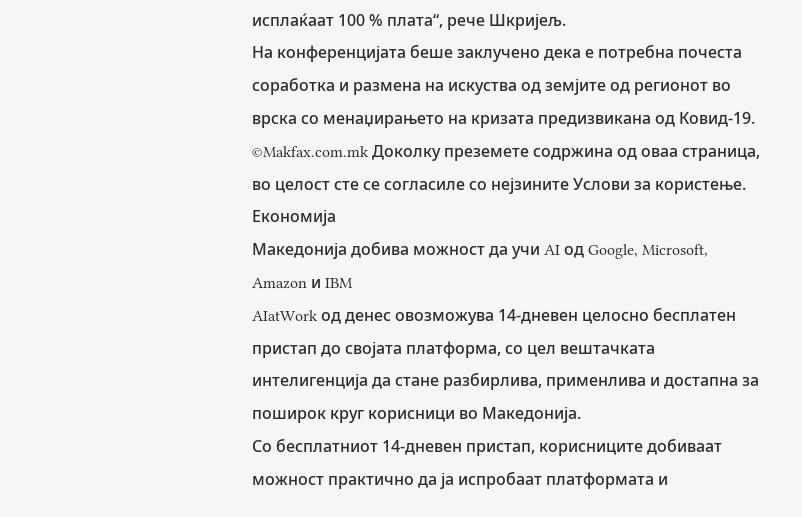исплаќаат 100 % плата“, рече Шкријељ.
На конференцијата беше заклучено дека е потребна почеста соработка и размена на искуства од земјите од регионот во врска со менаџирањето на кризата предизвикана од Ковид-19.
©Makfax.com.mk Доколку преземете содржина од оваа страница, во целост сте се согласиле со нејзините Услови за користење.
Економија
Македонија добива можност да учи AI од Google, Microsoft, Amazon и IBM
AIatWork од денес овозможува 14-дневен целосно бесплатен пристап до својата платформа, со цел вештачката интелигенција да стане разбирлива, применлива и достапна за поширок круг корисници во Македонија.
Со бесплатниот 14-дневен пристап, корисниците добиваат можност практично да ја испробаат платформата и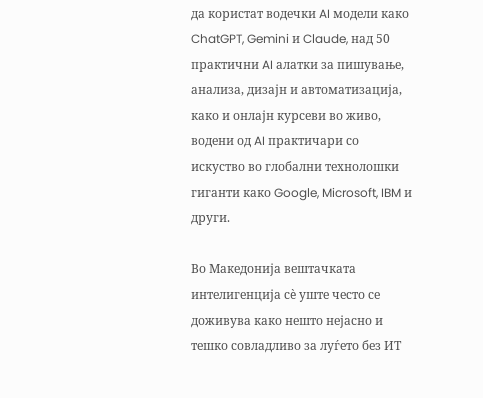да користат водечки AI модели како ChatGPT, Gemini и Claude, над 50 практични AI алатки за пишување, анализа, дизајн и автоматизација, како и онлајн курсеви во живо, водени од AI практичари со искуство во глобални технолошки гиганти како Google, Microsoft, IBM и други.

Во Македонија вештачката интелигенција сè уште често се доживува како нешто нејасно и тешко совладливо за луѓето без ИТ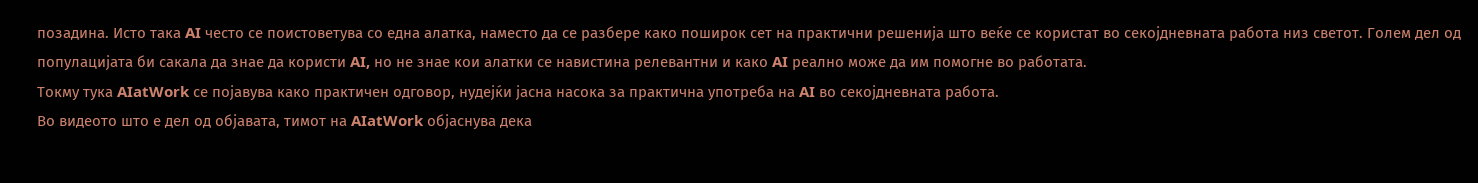позадина. Исто така AI често се поистоветува со една алатка, наместо да се разбере како поширок сет на практични решенија што веќе се користат во секојдневната работа низ светот. Голем дел од популацијата би сакала да знае да користи AI, но не знае кои алатки се навистина релевантни и како AI реално може да им помогне во работата.
Токму тука AIatWork се појавува како практичен одговор, нудејќи јасна насока за практична употреба на AI во секојдневната работа.
Во видеото што е дел од објавата, тимот на AIatWork објаснува дека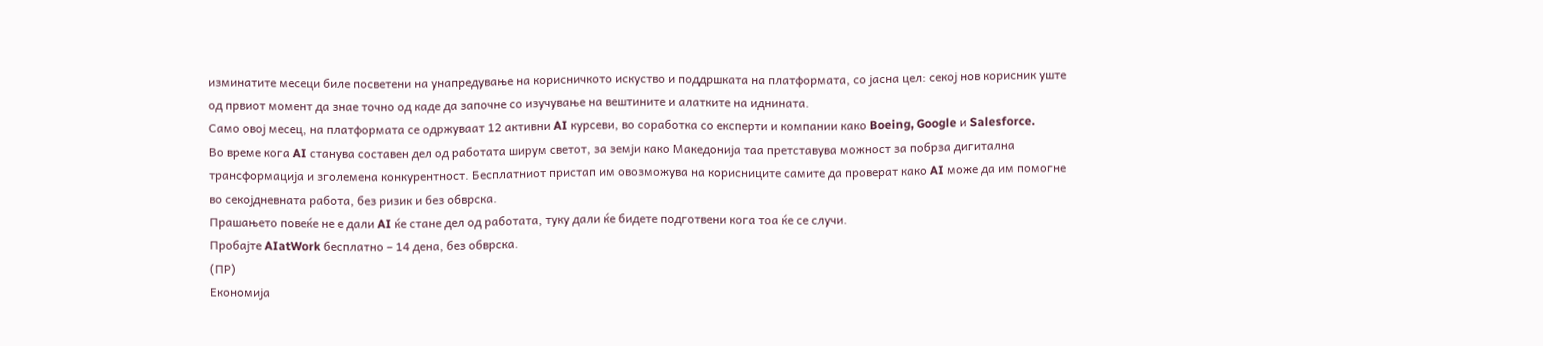изминатите месеци биле посветени на унапредување на корисничкото искуство и поддршката на платформата, со јасна цел: секој нов корисник уште од првиот момент да знае точно од каде да започне со изучување на вештините и алатките на иднината.
Само овој месец, на платформата се одржуваат 12 активни AI курсеви, во соработка со експерти и компании како Boeing, Google и Salesforce.
Во време кога AI станува составен дел од работата ширум светот, за земји како Македонија таа претставува можност за побрза дигитална трансформација и зголемена конкурентност. Бесплатниот пристап им овозможува на корисниците самите да проверат како AI може да им помогне во секојдневната работа, без ризик и без обврска.
Прашањето повеќе не е дали AI ќе стане дел од работата, туку дали ќе бидете подготвени кога тоа ќе се случи.
Пробајте AIatWork бесплатно – 14 дена, без обврска.
(ПР)
Економија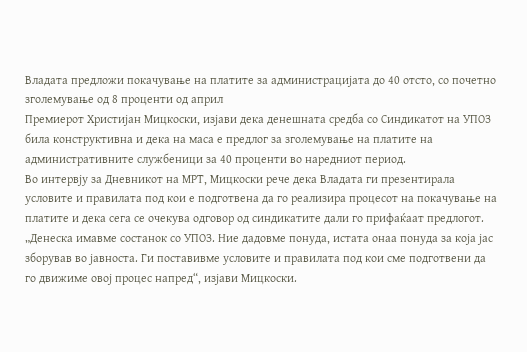Владата предложи покачување на платите за администрацијата до 40 отсто, со почетно зголемување од 8 проценти од април
Премиерот Христијан Мицкоски, изјави дека денешната средба со Синдикатот на УПОЗ била конструктивна и дека на маса е предлог за зголемување на платите на административните службеници за 40 проценти во наредниот период.
Во интервју за Дневникот на МРТ, Мицкоски рече дека Владата ги презентирала условите и правилата под кои е подготвена да го реализира процесот на покачување на платите и дека сега се очекува одговор од синдикатите дали го прифаќаат предлогот.
„Денеска имавме состанок со УПОЗ. Ние дадовме понуда, истата онаа понуда за која јас зборував во јавноста. Ги поставивме условите и правилата под кои сме подготвени да го движиме овој процес напред“, изјави Мицкоски.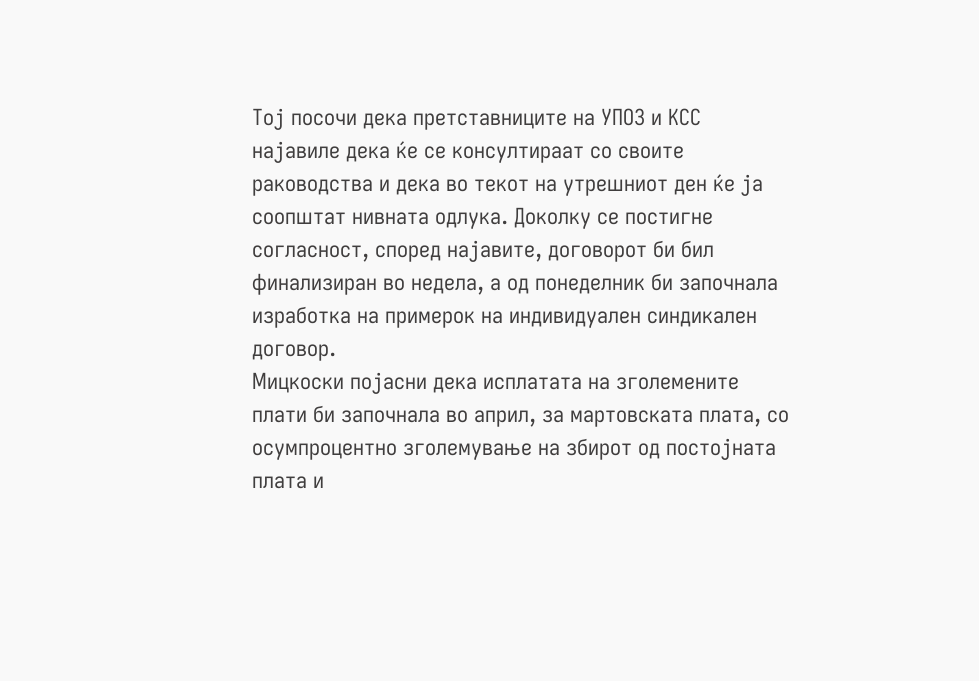Тој посочи дека претставниците на УПОЗ и КСС најавиле дека ќе се консултираат со своите раководства и дека во текот на утрешниот ден ќе ја соопштат нивната одлука. Доколку се постигне согласност, според најавите, договорот би бил финализиран во недела, а од понеделник би започнала изработка на примерок на индивидуален синдикален договор.
Мицкоски појасни дека исплатата на зголемените плати би започнала во април, за мартовската плата, со осумпроцентно зголемување на збирот од постојната плата и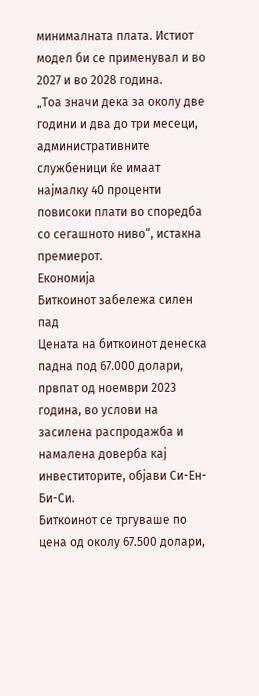минималната плата. Истиот модел би се применувал и во 2027 и во 2028 година.
„Тоа значи дека за околу две години и два до три месеци, административните службеници ќе имаат најмалку 40 проценти повисоки плати во споредба со сегашното ниво“, истакна премиерот.
Економија
Биткоинот забележа силен пад
Цената на биткоинот денеска падна под 67.000 долари, првпат од ноември 2023 година, во услови на засилена распродажба и намалена доверба кај инвеститорите, објави Си-Ен-Би-Си.
Биткоинот се тргуваше по цена од околу 67.500 долари,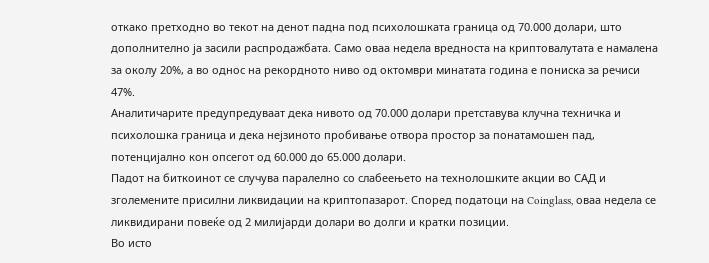откако претходно во текот на денот падна под психолошката граница од 70.000 долари, што дополнително ја засили распродажбата. Само оваа недела вредноста на криптовалутата е намалена за околу 20%, а во однос на рекордното ниво од октомври минатата година е пониска за речиси 47%.
Аналитичарите предупредуваат дека нивото од 70.000 долари претставува клучна техничка и психолошка граница и дека нејзиното пробивање отвора простор за понатамошен пад, потенцијално кон опсегот од 60.000 до 65.000 долари.
Падот на биткоинот се случува паралелно со слабеењето на технолошките акции во САД и зголемените присилни ликвидации на криптопазарот. Според податоци на Coinglass, оваа недела се ликвидирани повеќе од 2 милијарди долари во долги и кратки позиции.
Во исто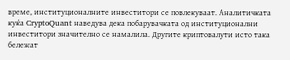време, институционалните инвеститори се повлекуваат. Аналитичката куќа CryptoQuant наведува дека побарувачката од институционални инвеститори значително се намалила. Другите криптовалути исто така бележат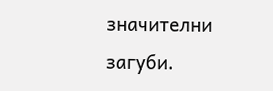значителни загуби.